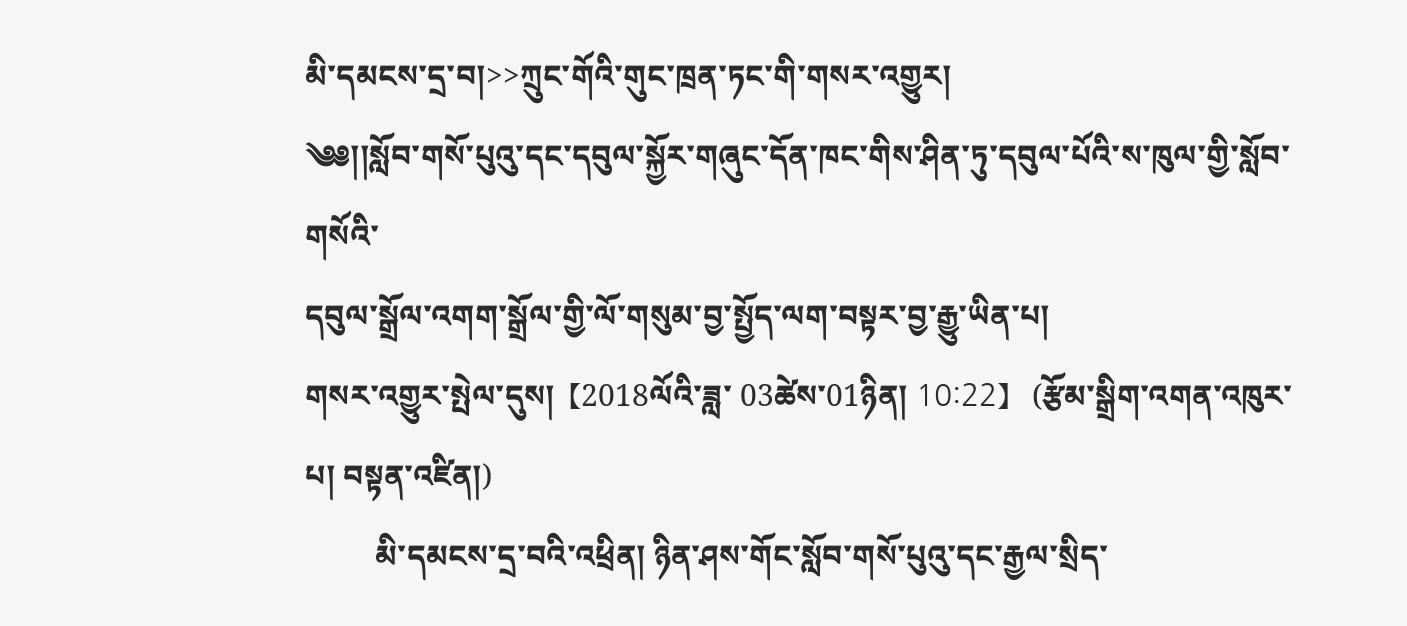མི་དམངས་དྲ་བ།>>ཀྲུང་གོའི་གུང་ཁྲན་ཏང་གི་གསར་འགྱུར།
༄༅།།སློབ་གསོ་པུའུ་དང་དབུལ་སྐྱོར་གཞུང་དོན་ཁང་གིས་ཤིན་ཏུ་དབུལ་པོའི་ས་ཁུལ་གྱི་སློབ་གསོའི་
དབུལ་སྒྲོལ་འགག་སྒྲོལ་གྱི་ལོ་གསུམ་བྱ་སྤྱོད་ལག་བསྟར་བྱ་རྒྱུ་ཡིན་པ།
གསར་འགྱུར་སྤེལ་དུས།  【2018ལོའི་ཟླ་ 03ཚེས་01ཉིན། 10:22】   (རྩོམ་སྒྲིག་འགན་འཁུར་པ། བསྟན་འཛིན།)
         མི་དམངས་དྲ་བའི་འཕྲིན། ཉིན་ཤས་གོང་སློབ་གསོ་པུའུ་དང་རྒྱལ་སྲིད་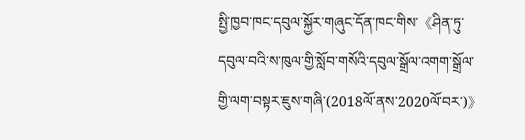སྤྱི་ཁྱབ་ཁང་དབུལ་སྐྱོར་གཞུང་དོན་ཁང་གིས་《ཤིན་ཏུ་དབུལ་བའི་ས་ཁུལ་གྱི་སློབ་གསོའི་དབུལ་སྒྲོལ་འགག་སྒྲོལ་གྱི་ལག་བསྟར་ཇུས་གཞི་(2018ལོ་ནས་2020ལོ་བར་)》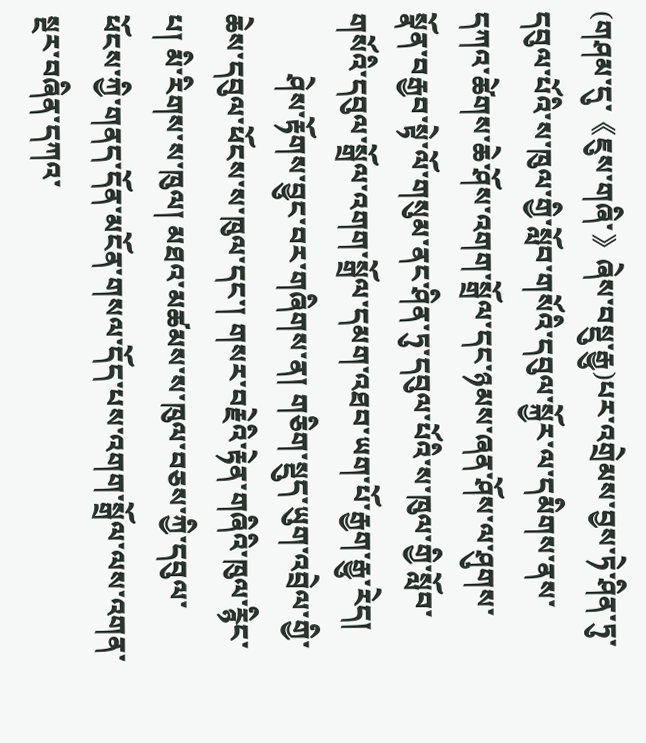(གཤམ་དུ་《ཇུས་གཞི་》ཞེས་བསྡུ་རྒྱུ)པར་འགྲེམས་བྱས་ཏེ་ཤིན་ཏུ་དབུལ་པོའི་ས་ཁུལ་གྱི་སློབ་གསོའི་དབུལ་སྐྱོར་ལ་དམིགས་ནས་དཀའ་ཚེགས་ཆེ་ཤོས་འགག་སྒྲོལ་དང་ཉམས་ཞན་ཤོས་ལ་ཤུགས་སྣོན་བརྒྱབ་སྟེ་ལོ་གསུམ་ནང་ཤིན་ཏུ་དབུལ་པོའི་ས་ཁུལ་གྱི་སློབ་གསོའི་དབུལ་སྒྲོལ་འགག་སྒྲོལ་དམག་འཐབ་ཡག་པོ་རྒྱག་རྒྱུ་རེད།
         ཤེས་རྟོགས་བྱུང་བར་གཞིགས་ན། གཅིག་སྡུད་ཡུག་འབྲེལ་གྱི་ཆེས་དབུལ་ཕོངས་ས་ཁུལ་དང་། གསར་བརྗེའི་རྟེན་གཞིའི་ཁུལ་རྙིང་པ། མི་རིགས་ས་ཁུལ། མཐའ་མཚམས་ས་ཁུལ་བཅས་ཀྱི་དབུལ་ཕོངས་ཀྱི་གནད་དོན་མངོན་གསལ་དོད་པས་འགག་སྒྲོལ་ལས་འགན་སྔར་བཞིན་དཀའ་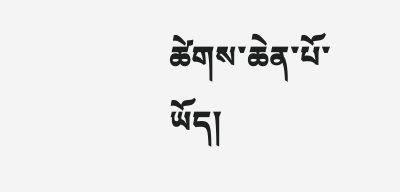ཚེགས་ཆེན་པོ་ཡོད།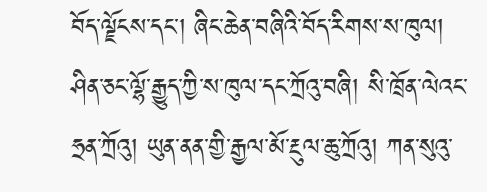བོད་ལྗོངས་དང་། ཞིང་ཆེན་བཞིའི་བོད་རིགས་ས་ཁུལ། ཤིན་ཅང་ལྷོ་རྒྱུད་ཀྱི་ས་ཁུལ་དང་ཀྲོའུ་བཞི། སི་ཁྲོན་ལེའང་ཧྲན་ཀྲོའུ། ཡུན་ནན་གྱི་རྒྱལ་མོ་རྔུལ་ཆུ་ཀྲོའུ། ཀན་སུའུ་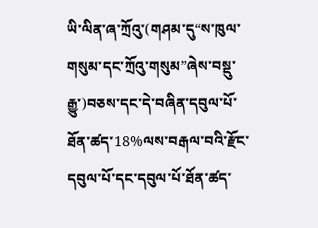ཡི་ལིན་ཞ་ཀྲོའུ་(གཤམ་དུ“ས་ཁུལ་གསུམ་དང་ཀྲོའུ་གསུམ”ཞེས་བསྡུ་རྒྱུ་)བཅས་དང་དེ་བཞིན་དབུལ་པོ་ཐོན་ཚད་18%ལས་བརྒལ་བའི་རྫོང་དབུལ་པོ་དང་དབུལ་པོ་ཐོན་ཚད་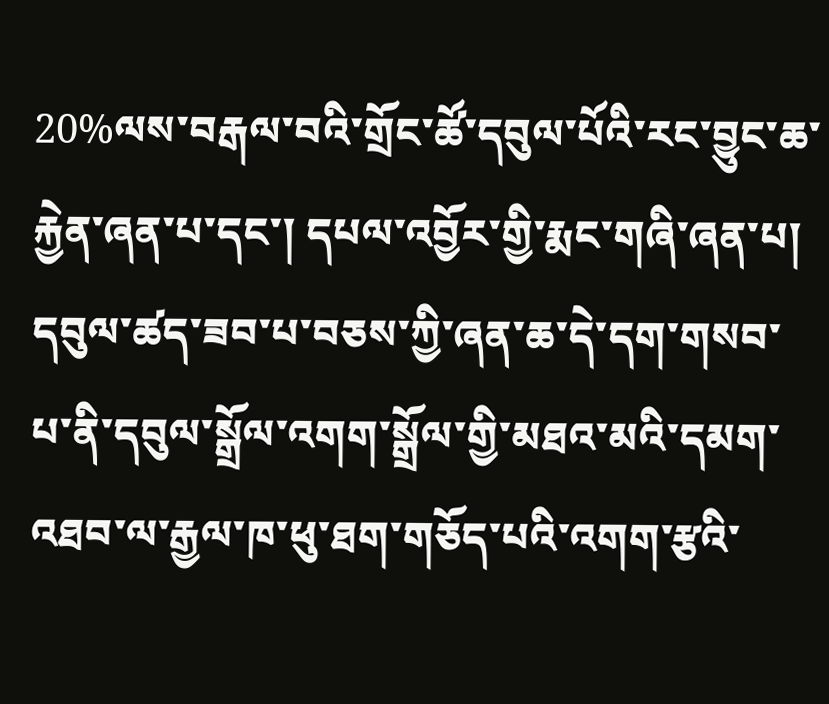20%ལས་བརྒལ་བའི་གྲོང་ཚོ་དབུལ་པོའི་རང་བྱུང་ཆ་རྐྱེན་ཞན་པ་དང་། དཔལ་འབྱོར་གྱི་རྨང་གཞི་ཞན་པ། དབུལ་ཚད་ཟབ་པ་བཅས་ཀྱི་ཞན་ཆ་དེ་དག་གསབ་པ་ནི་དབུལ་སྒྲོལ་འགག་སྒྲོལ་གྱི་མཐའ་མའི་དམག་འཐབ་ལ་རྒྱལ་ཁ་ཕུ་ཐག་གཅོད་པའི་འགག་རྩའི་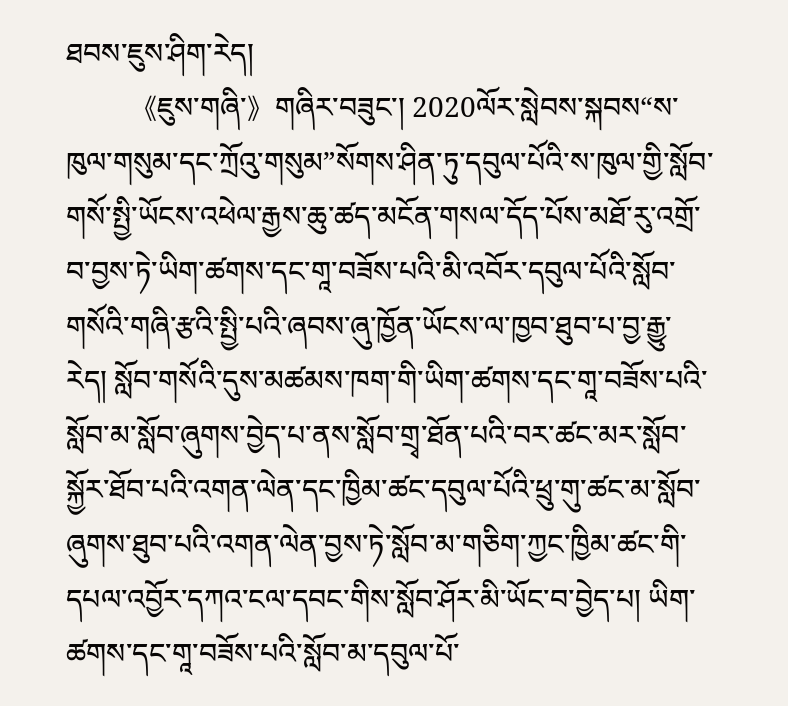ཐབས་ཇུས་ཤིག་རེད།
         《ཇུས་གཞི་》གཞིར་བཟུང་། 2020ལོར་སླེབས་སྐབས“ས་ཁུལ་གསུམ་དང་ཀྲོའུ་གསུམ”སོགས་ཤིན་ཏུ་དབུལ་པོའི་ས་ཁུལ་གྱི་སློབ་གསོ་སྤྱི་ཡོངས་འཕེལ་རྒྱས་ཆུ་ཚད་མངོན་གསལ་དོད་པོས་མཐོ་རུ་འགྲོ་བ་བྱས་ཏེ་ཡིག་ཚགས་དང་གཱ་བཟོས་པའི་མི་འབོར་དབུལ་པོའི་སློབ་གསོའི་གཞི་རྩའི་སྤྱི་པའི་ཞབས་ཞུ་ཁྱོན་ཡོངས་ལ་ཁྱབ་ཐུབ་པ་བྱ་རྒྱུ་རེད། སློབ་གསོའི་དུས་མཚམས་ཁག་གི་ཡིག་ཚགས་དང་གཱ་བཟོས་པའི་སློབ་མ་སློབ་ཞུགས་བྱེད་པ་ནས་སློབ་གྲྭ་ཐོན་པའི་བར་ཚང་མར་སློབ་སྐྱོར་ཐོབ་པའི་འགན་ལེན་དང་ཁྱིམ་ཚང་དབུལ་པོའི་ཕྲུ་གུ་ཚང་མ་སློབ་ཞུགས་ཐུབ་པའི་འགན་ལེན་བྱས་ཏེ་སློབ་མ་གཅིག་ཀྱང་ཁྱིམ་ཚང་གི་དཔལ་འབྱོར་དཀའ་ངལ་དབང་གིས་སློབ་ཤོར་མི་ཡོང་བ་བྱེད་པ། ཡིག་ཚགས་དང་གཱ་བཟོས་པའི་སློབ་མ་དབུལ་པོ་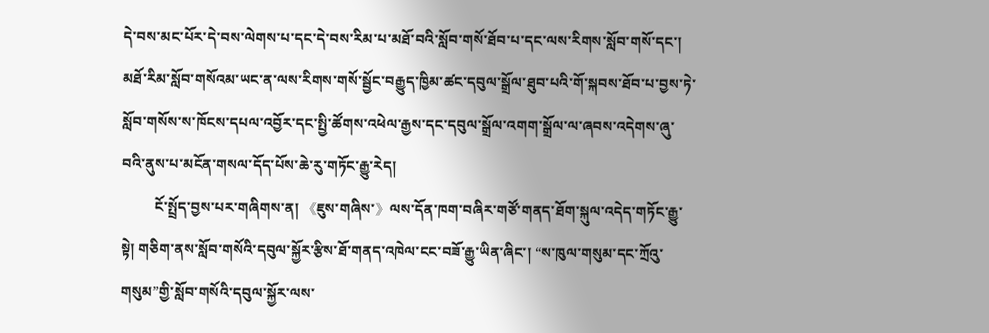དེ་བས་མང་པོར་དེ་བས་ལེགས་པ་དང་དེ་བས་རིམ་པ་མཐོ་བའི་སློབ་གསོ་ཐོབ་པ་དང་ལས་རིགས་སློབ་གསོ་དང་། མཐོ་རིམ་སློབ་གསོའམ་ཡང་ན་ལས་རིགས་གསོ་སྦྱོང་བརྒྱུད་ཁྱིམ་ཚང་དབུལ་སྒྲོལ་ཐུབ་པའི་གོ་སྐབས་ཐོབ་པ་བྱས་ཏེ་སློབ་གསོས་ས་ཁོངས་དཔལ་འབྱོར་དང་སྤྱི་ཚོགས་འཕེལ་རྒྱས་དང་དབུལ་སྒྲོལ་འགག་སྒྲོལ་ལ་ཞབས་འདེགས་ཞུ་བའི་ནུས་པ་མངོན་གསལ་དོད་པོས་ཆེ་རུ་གཏོང་རྒྱུ་རེད།
         ངོ་སྤྲོད་བྱས་པར་གཞིགས་ན། 《ཇུས་གཞིས་》ལས་དོན་ཁག་བཞིར་གཙོ་གནད་ཐོག་སྐུལ་འདེད་གཏོང་རྒྱུ་སྟེ། གཅིག་ནས་སློབ་གསོའི་དབུལ་སྐྱོར་རྩིས་ཐོ་གནད་འཁེལ་ངང་བཟོ་རྒྱུ་ཡིན་ཞིང་། “ས་ཁུལ་གསུམ་དང་ཀྲོའུ་གསུམ”གྱི་སློབ་གསོའི་དབུལ་སྐྱོར་ལས་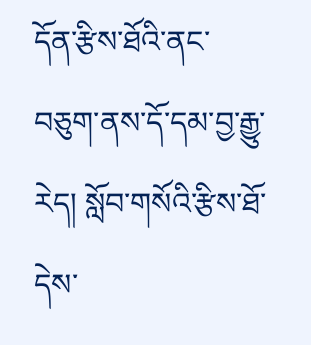དོན་རྩིས་ཐོའི་ནང་བཅུག་ནས་དོ་དམ་བྱ་རྒྱུ་རེད། སློབ་གསོའི་རྩིས་ཐོ་དེས་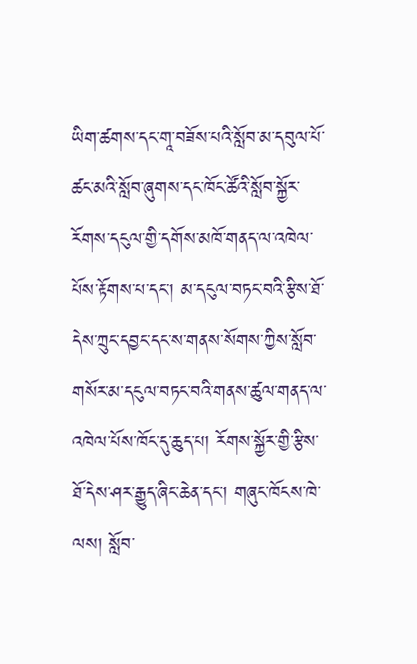ཡིག་ཚགས་དང་གཱ་བཟོས་པའི་སློབ་མ་དབུལ་པོ་ཚང་མའི་སློབ་ཞུགས་དང་ཁོང་ཚོའི་སློབ་སྐྱོར་རོགས་དངུལ་གྱི་དགོས་མཁོ་གནད་ལ་འཁེལ་པོས་རྟོགས་པ་དང་། མ་དངུལ་བཏང་བའི་རྩིས་ཐོ་དེས་ཀྲུང་དབྱང་དང་ས་གནས་སོགས་ཀྱིས་སློབ་གསོར་མ་དངུལ་བཏང་བའི་གནས་ཚུལ་གནད་ལ་འཁེལ་པོས་ཁོང་དུ་ཆུད་པ། རོགས་སྐྱོར་གྱི་རྩིས་ཐོ་དེས་ཤར་རྒྱུད་ཞིང་ཆེན་དང་། གཞུང་ཁོངས་ཁེ་ལས། སློབ་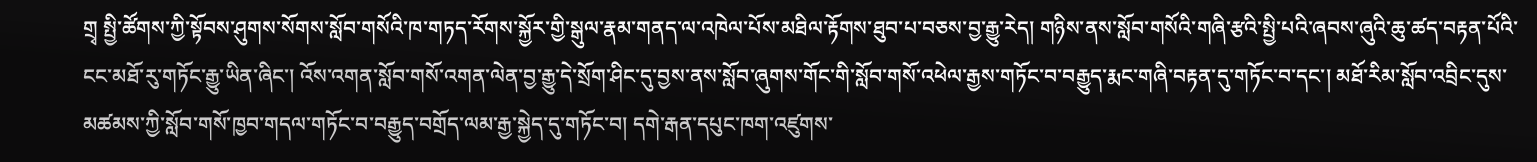གྲྭ སྤྱི་ཚོགས་ཀྱི་སྟོབས་ཤུགས་སོགས་སློབ་གསོའི་ཁ་གཏད་རོགས་སྐྱོར་གྱི་སྒུལ་རྣམ་གནད་ལ་འཁེལ་པོས་མཐིལ་རྟོགས་ཐུབ་པ་བཅས་བྱ་རྒྱུ་རེད། གཉིས་ནས་སློབ་གསོའི་གཞི་རྩའི་སྤྱི་པའི་ཞབས་ཞུའི་ཆུ་ཚད་བརྟན་པོའི་ངང་མཐོ་རུ་གཏོང་རྒྱུ་ཡིན་ཞིང་། འོས་འགན་སློབ་གསོ་འགན་ལེན་བྱ་རྒྱུ་དེ་སྲོག་ཤིང་དུ་བྱས་ནས་སློབ་ཞུགས་གོང་གི་སློབ་གསོ་འཕེལ་རྒྱས་གཏོང་བ་བརྒྱུད་རྨང་གཞི་བརྟན་དུ་གཏོང་བ་དང་། མཐོ་རིམ་སློབ་འབྲིང་དུས་མཚམས་ཀྱི་སློབ་གསོ་ཁྱབ་གདལ་གཏོང་བ་བརྒྱུད་བགྲོད་ལམ་རྒྱ་སྐྱེད་དུ་གཏོང་བ། དགེ་རྒན་དཔུང་ཁག་འཛུགས་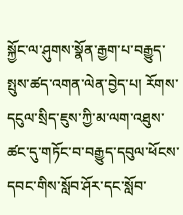སྐྱོང་ལ་ཤུགས་སྣོན་རྒྱག་པ་བརྒྱུད་སྤུས་ཚད་འགན་ལེན་བྱེད་པ། རོགས་དངུལ་སྲིད་ཇུས་ཀྱི་མ་ལག་འཐུས་ཚང་དུ་གཏོང་བ་བརྒྱུད་དབུལ་ཕོངས་དབང་གིས་སློབ་ཤོར་དང་སློབ་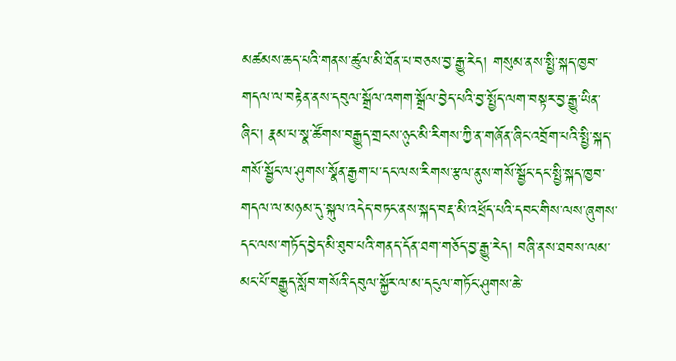མཚམས་ཆད་པའི་གནས་ཚུལ་མི་ཐོན་པ་བཅས་བྱ་རྒྱུ་རེད། གསུམ་ནས་སྤྱི་སྐད་ཁྱབ་གདལ་ལ་བརྟེན་ནས་དབུལ་སྒྲོལ་འགག་སྒྲོལ་བྱེད་པའི་བྱ་སྤྱོད་ལག་བསྟར་བྱ་རྒྱུ་ཡིན་ཞིང་། རྣམ་པ་སྣ་ཚོགས་བརྒྱུད་གྲངས་ཉུང་མི་རིགས་ཀྱི་ན་གཞོན་ཞིང་འབྲོག་པའི་སྤྱི་སྐད་གསོ་སྦྱོང་ལ་ཤུགས་སྣོན་རྒྱག་པ་དང་ལས་རིགས་རྩལ་ནུས་གསོ་སྦྱོང་དང་སྤྱི་སྐད་ཁྱབ་གདལ་ལ་མཉམ་དུ་སྐུལ་འདེད་བཏང་ནས་སྐད་བརྡ་མི་འཕྲོད་པའི་དབང་གིས་ལས་ཞུགས་དང་ལས་གཏོད་བྱེད་མི་ཐུབ་པའི་གནད་དོན་ཐག་གཅོད་བྱ་རྒྱུ་རེད། བཞི་ནས་ཐབས་ལམ་མང་པོ་བརྒྱུད་སློབ་གསོའི་དབུལ་སྐྱོར་ལ་མ་དངུལ་གཏོང་ཤུགས་ཆེ་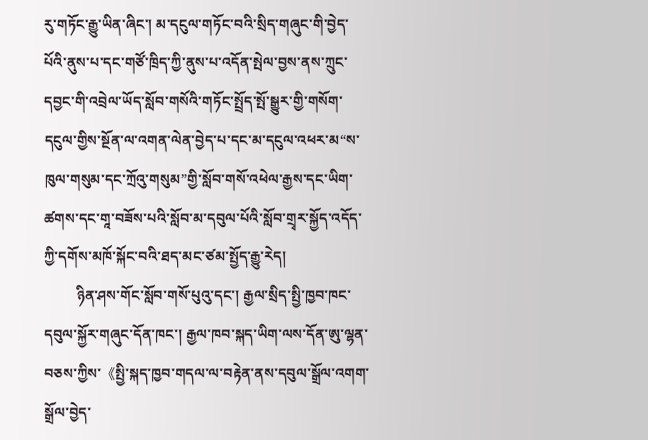རུ་གཏོང་རྒྱུ་ཡིན་ཞིང་། མ་དངུལ་གཏོང་བའི་སྲིད་གཞུང་གི་བྱེད་པོའི་ནུས་པ་དང་གཙོ་ཁྲིད་ཀྱི་ནུས་པ་འདོན་སྤེལ་བྱས་ནས་ཀྲུང་དབྱང་གི་འབྲེལ་ཡོད་སློབ་གསོའི་གཏོང་སྤྲོད་སྤོ་སྒྱུར་གྱི་གསོག་དངུལ་གྱིས་སྔོན་ལ་འགན་ལེན་བྱེད་པ་དང་མ་དངུལ་འཕར་མ“ས་ཁུལ་གསུམ་དང་ཀྲོའུ་གསུམ”གྱི་སློབ་གསོ་འཕེལ་རྒྱས་དང་ཡིག་ཚགས་དང་གཱ་བཟོས་པའི་སློབ་མ་དབུལ་པོའི་སློབ་གྲྭར་སྐྱོད་འདོད་ཀྱི་དགོས་མཁོ་སྐོང་བའི་ཐད་མང་ཙམ་སྤྱོད་རྒྱུ་རེད།
         ཉིན་ཤས་གོང་སློབ་གསོ་པུའུ་དང་། རྒྱལ་སྲིད་སྤྱི་ཁྱབ་ཁང་དབུལ་སྐྱོར་གཞུང་དོན་ཁང་། རྒྱལ་ཁབ་སྐད་ཡིག་ལས་དོན་ཨུ་ལྷན་བཅས་ཀྱིས་《སྤྱི་སྐད་ཁྱབ་གདལ་ལ་བརྟེན་ནས་དབུལ་སྒྲོལ་འགག་སྒྲོལ་བྱེད་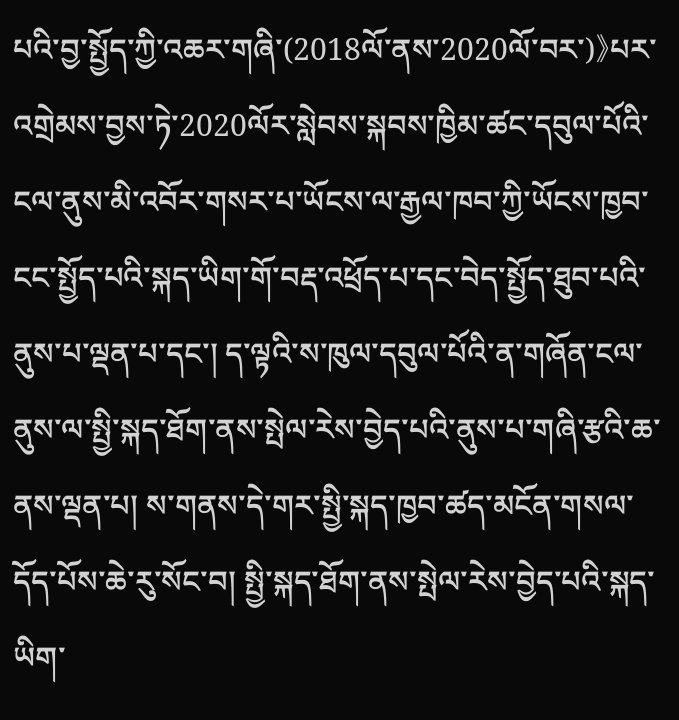པའི་བྱ་སྤྱོད་ཀྱི་འཆར་གཞི་(2018ལོ་ནས་2020ལོ་བར་)》པར་འགྲེམས་བྱས་ཏེ་2020ལོར་སླེབས་སྐབས་ཁྱིམ་ཚང་དབུལ་པོའི་ངལ་ནུས་མི་འབོར་གསར་པ་ཡོངས་ལ་རྒྱལ་ཁབ་ཀྱི་ཡོངས་ཁྱབ་ངང་སྤྱོད་པའི་སྐད་ཡིག་གོ་བརྡ་འཕྲོད་པ་དང་བེད་སྤྱོད་ཐུབ་པའི་ནུས་པ་ལྡན་པ་དང་། ད་ལྟའི་ས་ཁུལ་དབུལ་པོའི་ན་གཞོན་ངལ་ནུས་ལ་སྤྱི་སྐད་ཐོག་ནས་སྤེལ་རེས་བྱེད་པའི་ནུས་པ་གཞི་རྩའི་ཆ་ནས་ལྡན་པ། ས་གནས་དེ་གར་སྤྱི་སྐད་ཁྱབ་ཚད་མངོན་གསལ་དོད་པོས་ཆེ་རུ་སོང་བ། སྤྱི་སྐད་ཐོག་ནས་སྤེལ་རེས་བྱེད་པའི་སྐད་ཡིག་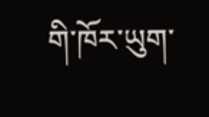གི་ཁོར་ཡུག་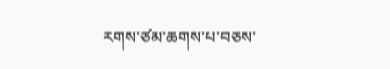རགས་ཙམ་ཆགས་པ་བཅས་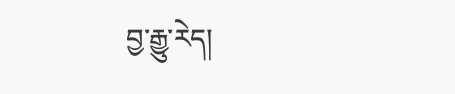བྱ་རྒྱུ་རེད།